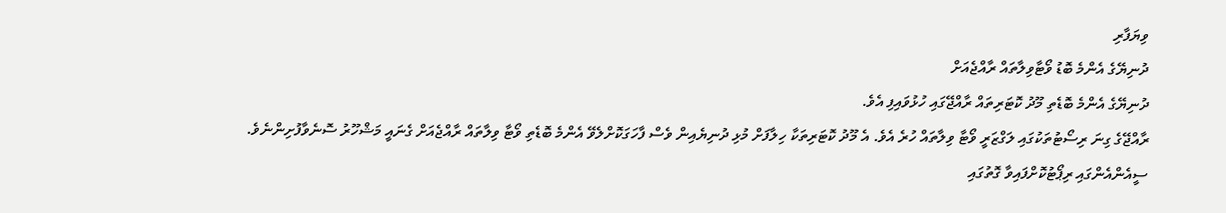ވިޔަފާރި
ދުނިޔޭގެ އެންމެ ބޮޑު ވޯޓާވިލާތައް ރާއްޖެއަށް
ދުނިޔޭގެ އެންމެ ބޮޑެތި މޫދު ކޮޓަރިތައް ރާއްޖޭގައި ހުޅުވައިފި އެވެ.
ރާއްޖޭގެ ގިނަ ރިސޯޓުތަކުގައި ލަގްޒަރީ ވޯޓާ ވިލާތައް ހުރެ އެވެ. އެ މޫދު ކޮޓަރިތަކާ ހިލާފަށް މުޅި ދުނިޔެއިން ވެސް ފާހަގަކޮށްލެވޭ އެންމެ ބޮޑެތި ވޯޓާ ވިލާތައް ރާއްޖެއަށް ގެނައީ މަޝްހޫރު ސޮނެވާފުށިންނެވެ.
ސީއެންއެންގައި ރިޕޯޓުކޮށްފައިވާ ގޮތުގައި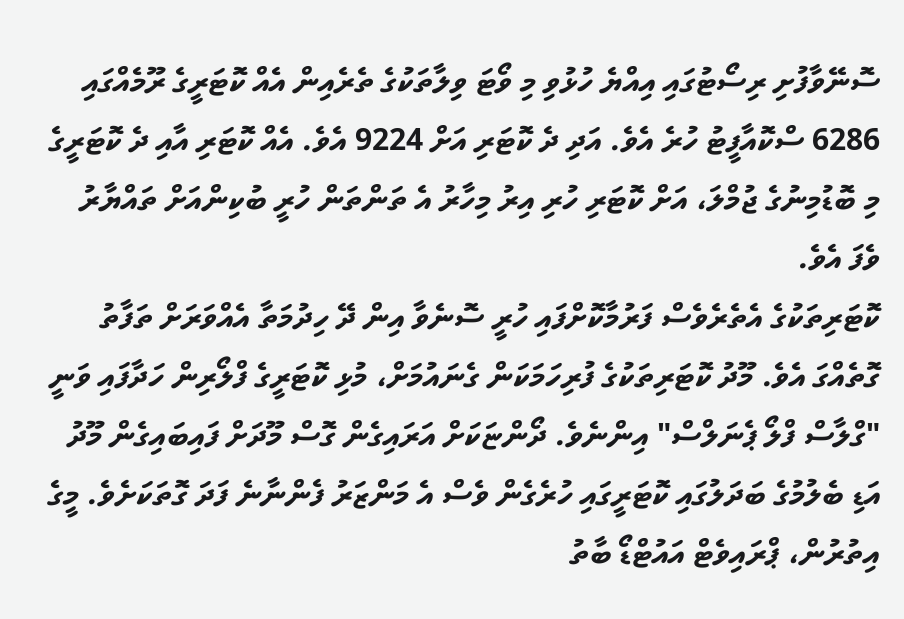ސޮނޭވާފުށި ރިސޯޓުގައި އިއްޔެ ހުޅުވި މި ވޯޓަ ވިލާތަކުގެ ތެރެއިން އެއް ކޮޓަރީގެ ރޫމެއްގައި 6286 ސްކޮއާފީޓު ހުރެ އެވެ. އަދި ދެ ކޮޓަރި އަށް 9224 އެވެ. އެއް ކޮޓަރި އާއި ދެ ކޮޓަރީގެ މި ބޮޑުމިނުގެ ޖުމްލަ، އަށް ކޮޓަރި ހުރި އިރު މިހާރު އެ ތަންތަން ހުރީ ބުކިންއަށް ތައްޔާރު ވެފަ އެވެ.
ކޮޓަރިތަކުގެ އެތެރެވެސް ފަރުމާކޮށްފައި ހުރީ ސޮނެވާ އިން ދޭ ހިދުމަތާ އެއްވަރަށް ތަފާތު ގޮތެއްގަ އެވެ. މޫދު ކޮޓަރިތަކުގެ ފުރިހަމަކަން ގެނައުމަށް، މުޅި ކޮޓަރީގެ ފްލޯރިން ހަދާފައި ވަނީ "ގްލާސް ފްލޯ ޕެނަލްސް" އިންނެވެ. ދޯންޏަކަށް އަރައިގެން ގޮސް މޫދަށް ފައިބައިގެން މޫދު އަޑި ބެލުމުގެ ބަދަލުގައި ކޮޓަރީގައި ހުރެގެން ވެސް އެ މަންޒަރު ފެންނާނެ ފަދަ ގޮތަކަށެވެ. މީގެ އިތުރުން، ޕްރައިވެޓް އައުޓްޑޯ ބާތު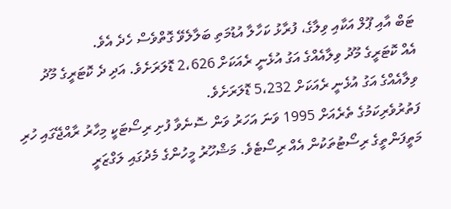ޓަބް އާއި ޕޫލް އަކާއި ވިލާގެ، ފުރާޅު ކަހާލާ އުޑުމަތި ބަލާލެވޭ ގޮތްވެސް ހެދެ އެވެ.
އެއް ކޮޓަރީގެ މޫދު ވިލާއެއްގެ އަގު އުޅެނީ ރެއަކަށް 2،626 ޑޮލަރަށެވެ. އަދި ދެ ކޮޓަރީގެ މޫދު ވިލާއެއްގެ އަގު އުޅެނީ ރެއަކަށް 5،232 ޑޮލަރަށެވެ.
ފަތުރުވެރިކަމުގެ ތެރެއަށް 1995 ވަނަ އަހަރު ވަން ސޮނެވާ ފުށި ރިސޯޓަކީ މިހާރު ރާއްޖޭގައި ހުރި މަތީފަންތީގެ ރިސޯޓުތަކުން އެއް ރިސޯޓެވެ. މަޝްހޫރު މީހުންގެ މެދުގައި ލަގްޒަރީ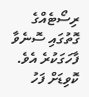ރިސޯޓެއްގެ ގޮތުގައި ސޮނެވާ ފާހަގަކުރެ އެވެ.
ކޮވިޑަށް ފަހު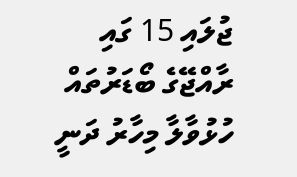ޖުލައި 15 ގައި ރާއްޖޭގެ ބޯޑަރުތައް ހުޅުވާލާ މިހާރު ދަނީ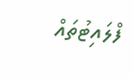ފްލައިޓުތައް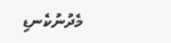މެދުނުކެނޑި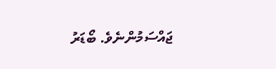ޖައްސަމުންނެވެ. ބޯޑަރު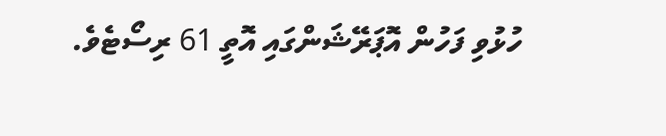ހުޅުވި ފަހުން އޮޕަރޭޝަންގައި އޮތީ 61 ރިސޯޓެވެ.